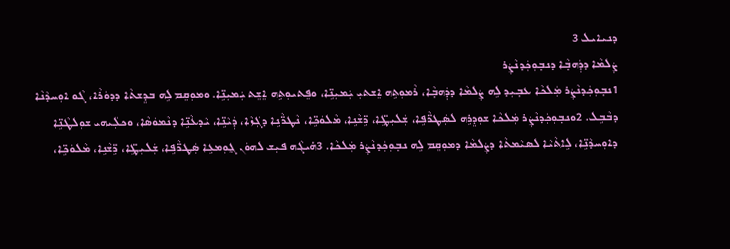ܕܢܝܐܝܠ 3
ܨܲܠܡܵܐ ܕܕܲܗܒ݂ܵܐ ܕܢܒ݂ܘܼܟܲܕܢܵܨܲܪ
1ܢܒ݂ܘܼܟܲܕܢܵܨܲܪ ܡܲܠܟܵܐ ܥܒ݂ܝܼܕ ܠܹܗ ܨܲܠܡܵܐ ܕܕܲܗܒ݂ܵܐ، ܪܵܡܘܼܬܹܗ ܐܸܫܬܝܼ ܝܲܡܝܼܢܹ̈ܐ، ܘܦܸܬܝܘܼܬܹܗ ܐܸܫܸܬ ܝܲܡܝܼܢܹ̈ܐ. ܘܡܘܼܩܸܡ ܠܹܗ ܒܕܸܫܬܵܐ ܕܕܘܿܪܵܐ، ܓܵܘ ܐܘܼܚܕܵܢܵܐ ܕܒܵܒܹܠ. 2ܘܢܒ݂ܘܼܟܲܕܢܵܨܲܪ ܡܲܠܟܵܐ ܫܘܼܕܸܪܹܗ ܠܣܲܛܪ̈ܵܦܹܐ، ܫܲܠܝܼܛܹ̈ܐ، ܪܹ̈ܫܵܢܹܐ، ܡܵܠܘܿܟܹ̈ܐ، ܢܵܛܪ̈ܵܢܹܐ ܕܓܲܙܵܐ، ܕܲܝܵܢܹ̈ܐ، ܝܵܕܥܵܢܹ̈ܐ ܕܢܵܡܘܿܣܵܐ، ܘܟܠܲܝܗܝ ܫܘܼܠܛܵܢܹ̈ܐ ܕܐܘܼܚܕܵܢܹ̈ܐ، ܠܹܐܬܵܝܵܐ ܠܣܝܵܡܬܵܐ ܕܨܲܠܡܵܐ ܕܡܘܼܩܸܡ ܠܹܗ ܢܒ݂ܘܼܟܲܕܢܵܨܲܪ ܡܲܠܟܵܐ. 3ܗ̇ܝܓܵܗ ܦܝܼܫ ܠܗܘܿܢ ܓ̰ܘܼܡܥܹܐ ܣܲܛܪ̈ܵܦܹܐ، ܫܲܠܝܼܛܹ̈ܐ، ܪܹ̈ܫܵܢܹܐ، ܡܵܠܘܿܟܹ̈ܐ،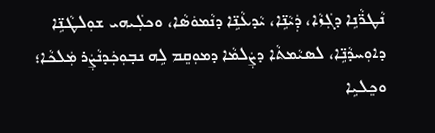ܢܵܛܪ̈ܵܢܹܐ ܕܓܲܙܵܐ، ܕܲܝܵܢܹ̈ܐ، ܝܵܕܥܵܢܹ̈ܐ ܕܢܵܡܘܿܣܵܐ، ܘܟܠܲܝܗܝ ܫܘܼܠܛܵܢܹ̈ܐ ܕܐܘܼܚܕܵܢܹ̈ܐ، ܠܣܝܵܡܬܵܐ ܕܨܲܠܡܵܐ ܕܡܘܼܩܸܡ ܠܹܗ ܢܒ݂ܘܼܟܲܕܢܵܨܲܪ ܡܲܠܟܵܐ؛ ܘܟܸܠܝܹܐ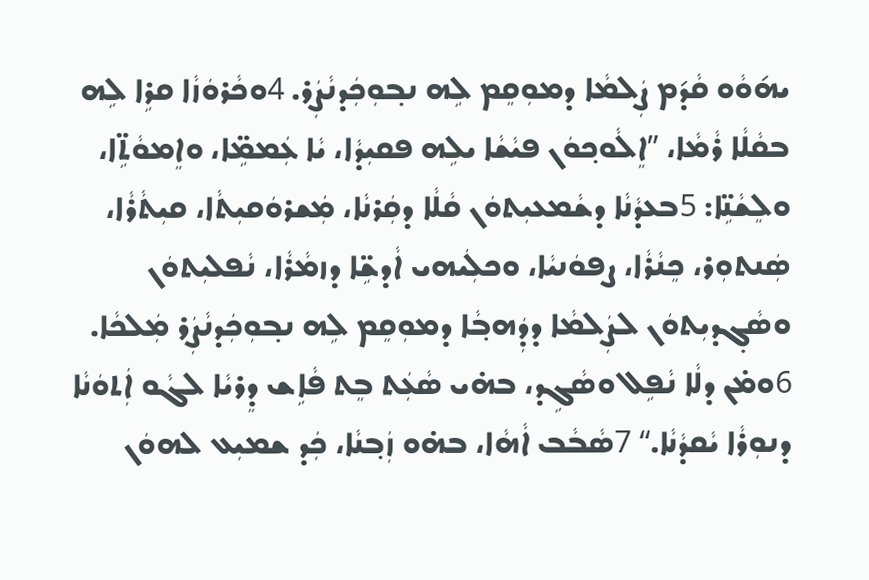ܝܗ݇ܘܵܘ ܩܵܕ݇ܡ ܨܲܠܡܵܐ ܕܡܘܼܩܸܡ ܠܹܗ ܢܒ݂ܘܼܟܲܕܢܵܨܲܪ. 4ܘܟܵܪܘܿܙܵܐ ܩܪܹܐ ܠܹܗ ܒܩܵܠܵܐ ܪܵܡܵܐ، ”ܐܸܠܵܘܟ݂ܘܿܢ ܦܝܵܫܵܐ ܝܠܹܗ ܦܩܝܼܕܵܐ، ܝܵܐ ܥܲܡܡܹ̈ܐ، ܘܐܸܡܘܵܬܹ̈ܐ، ܘܠܸܫܵܢܹ̈ܐ: 5ܒܥܕܵܢܵܐ ܕܫܵܡܥܝܼܬܘܿܢ ܩܵܠܵܐ ܕܩܲܪܢܵܐ، ܡܲܫܪܘܿܩܝܼܬܵܐ، ܩܝܼܬܵܪܵܐ، ܣܲܢܬܘܼܪ، ܟܸܢܵܪܵܐ، ܨܦܘܿܢܝܵܐ، ܘܟܠܲܝܗܝ ܐܵܕܫܹ̈ܐ ܕܙܡܵܪܵܐ، ܢܵܦܠܝܼܬܘܿܢ ܘܣܵܓ݂ܕܝܼܬܘܿܢ ܠܨܲܠܡܵܐ ܕܕܲܗܒ݂ܵܐ ܕܡܘܼܩܸܡ ܠܹܗ ܢܒ݂ܘܼܟܲܕܢܵܨܲܪ ܡܲܠܟܵܐ. 6ܘܡ̇ܢ ܕܠܵܐ ܢܵܦܹܠ ܘܣܵܓܹܕ، ܒܗ̇ܝ ܣܵܥܲܬ ܒܸܬ ܦܵܐܹܫ ܕܸܪܝܵܐ ܠܓܵܘ ܐܲܬܘܿܢܵܐ ܕܢܘܼܪܵܐ ܝܵܩܕܵܢܵܐ.“ 7ܣܵܒܵܒ ܐܵܗܵܐ، ܒܗ̇ܘ ܙܲܒ݂ܢܵܐ، ܟܲܕ ܫܡܝܼܥ ܠܗܘܿܢ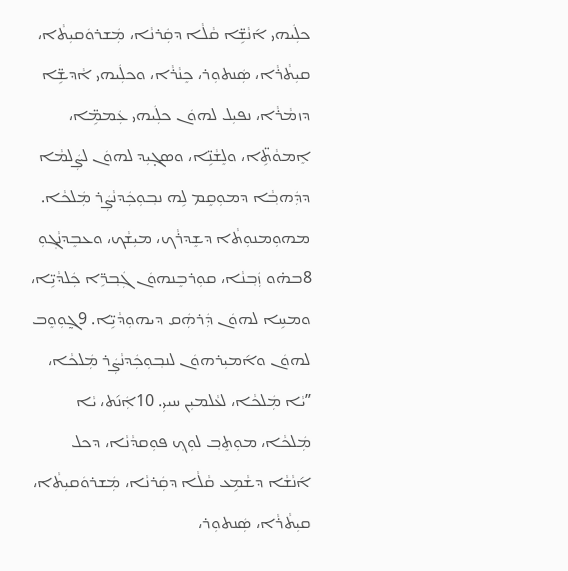ܟܠܲܝܗܝ ܐ݇ܢܵܫܹ̈ܐ ܩܵܠܵܐ ܕܩܲܪܢܵܐ، ܡܲܫܪܘܿܩܝܼܬܵܐ، ܩܝܼܬܵܪܵܐ، ܣܲܢܬܘܼܪ، ܟܸܢܵܪܵܐ، ܘܟܠܲܝܗܝ ܐܵܕܫܹ̈ܐ ܕܙܡܵܪܵܐ، ܢܦܝܼܠ ܠܗܘܿܢ ܟܠܲܝܗܝ ܥܲܡܡܹ̈ܐ، ܐܸܡܘܵܬܹ̈ܐ، ܘܠܸܫܵܢܹ̈ܐ، ܘܣܓ̣ܝܼܕ ܠܗܘܿܢ ܠܨܲܠܡܵܐ ܕܕܲܗܒ݂ܵܐ ܕܡܘܼܩܸܡ ܠܹܗ ܢܒ݂ܘܼܟܲܕܢܵܨܲܪ ܡܲܠܟܵܐ.
ܡܗܘܼܡܢܘܼܬܵܐ ܕܫܸܕܪܵܟ، ܡܝܼܫܵܟ، ܘܥܒܸܕܢܵܓ݂ܘܼ
8ܒܗ̇ܘ ܙܲܒ݂ܢܵܐ، ܩܘܼܪܒܸܢܗܘܿܢ ܓܲܒ݂ܪܹ̈ܐ ܟܲܠܕܵܝܹ̈ܐ، ܘܡܚܹܐ ܠܗܘܿܢ ܕܲܪܗܲܩ ܕܝܗܘܼܕܵܝܹ̈ܐ. 9ܓ̰ܘܼܘܸܒ ܠܗܘܿܢ ܘܐ݇ܡܝܼܪܗܘܿܢ ܠܢܒ݂ܘܼܟܲܕܢܵܨܲܪ ܡܲܠܟܵܐ، ”ܝܵܐ ܡܲܠܟܵܐ، ܠܥܵܠܡܝܼܢ ܚܝܝܼ. 10ܐܲܢ݇ܬ، ܝܵܐ ܡܲܠܟܵܐ، ܡܘܼܬܸܒ݂ ܠܘܼܟ݂ ܦܘܼܩܕܵܢܵܐ، ܕܟܠ ܐ݇ܢܵܫܵܐ ܕܫܵܡܹܥ ܩܵܠܵܐ ܕܩܲܪܢܵܐ، ܡܲܫܪܘܿܩܝܼܬܵܐ، ܩܝܼܬܵܪܵܐ، ܣܲܢܬܘܼܪ،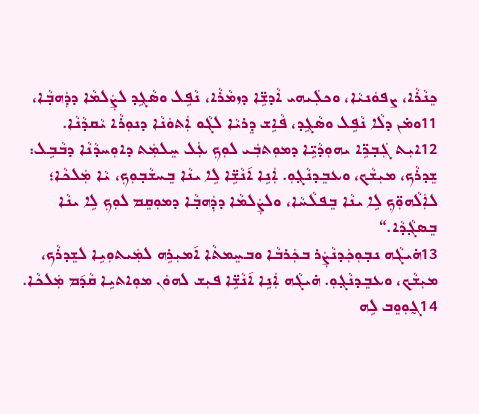ܟܸܢܵܪܵܐ، ܨܦܘܿܢܝܵܐ، ܘܟܠܲܝܗܝ ܐܵܕܫܹ̈ܐ ܕܙܡܵܪܵܐ، ܢܵܦܹܠ ܘܣܵܓܹܕ ܠܨܲܠܡܵܐ ܕܕܲܗܒ݂ܵܐ، 11ܘܡ̇ܢ ܕܠܵܐ ܢܵܦܹܠ ܘܣܵܓܹܕ، ܦܵܐܹܫ ܕܸܪܝܵܐ ܠܓܵܘ ܐܲܬܘܿܢܵܐ ܕܢܘܼܪܵܐ ܝܵܩܕܵܢܵܐ. 12ܐܝܼܬ ܓܲܒ݂ܪܹ̈ܐ ܝܗܘܼܕܵܝܹ̈ܐ ܕܡܘܼܬܒܲܝ ܠܘܼܟ݂ ܥܲܠ ܚܸܠܡܲܬ ܕܐܘܼܚܕܵܢܵܐ ܕܒܵܒܹܠ: ܫܸܕܪܵܟ، ܡܝܼܫܵܟ، ܘܥܒܸܕܢܵܓ݂ܘܼ. ܐܲܢܹܐ ܐ݇ܢܵܫܹ̈ܐ ܠܹܐ ܝܢܵܐ ܒܸܚܫܵܒ݂ܘܼܟ݂، ܝܵܐ ܡܲܠܟܵܐ؛ ܠܐܲܠܵܗܘܼ̈ܟ݂ ܠܹܐ ܝܢܵܐ ܒܸܦܠܵܚܵܐ، ܘܠܨܲܠܡܵܐ ܕܕܲܗܒ݂ܵܐ ܕܡܘܼܩܸܡ ܠܘܼܟ݂ ܠܹܐ ܝܢܵܐ ܒܸܣܓ݂ܵܕܵܐ.“
13ܗ̇ܝܓܵܗ ܢܒ݂ܘܼܟܲܕܢܵܨܲܪ ܒܟܲܪܒܵܐ ܘܒܚܸܡܬܵܐ ܐ݇ܡܝܼܪܹܗ ܠܡܲܝܬܘܼܝܹܐ ܠܫܸܕܪܵܟ، ܡܝܼܫܵܟ، ܘܥܒܸܕܢܵܓ݂ܘܼ. ܗ̇ܝܓܵܗ ܐܲܢܹܐ ܐ݇ܢܵܫܹ̈ܐ ܦܝܼܫ ܠܗܘܿܢ ܡܘܼܐܬܝܹܐ ܩܵܕ݇ܡ ܡܲܠܟܵܐ. 14ܓ̰ܘܼܘܸܒ ܠܹܗ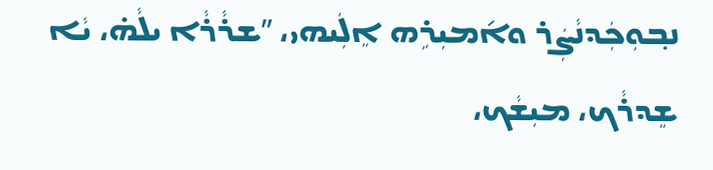ܢܒ݂ܘܼܟܲܕܢܵܨܲܪ ܘܐ݇ܡܝܼܪܹܗ ܐܸܠܲܝܗܝ، ”ܫܪܵܪܵܐ ܝܠܵܗ̇، ܝܵܐ ܫܸܕܪܵܟ، ܡܝܼܫܵܟ،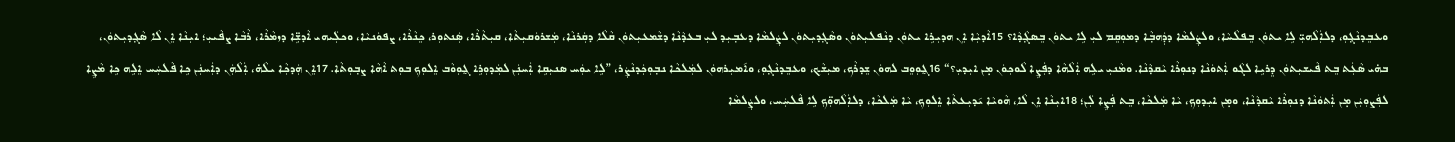ܘܥܒܸܕܢܵܓ݂ܘܼ، ܕܠܐܲܠܵܗܝܼ̈ ܠܹܐ ܝܬܘܿܢ ܒܸܦܠܵܚܵܐ، ܘܠܨܲܠܡܵܐ ܕܕܲܗܒ݂ܵܐ ܕܡܘܼܩܸܡ ܠܝܼ ܠܹܐ ܝܬܘܿܢ ܒܸܣܓ݂ܵܕܵܐ؟ 15ܐܵܕܝܼܵܐ ܐܸܢ ܗܕܝܼܪܹܐ ܝܬܘܿܢ ܕܢܵܦܠܝܼܬܘܿܢ ܘܣܵܓ݂ܕܝܼܬܘܿܢ ܠܨܲܠܡܵܐ ܕܥܒ݂ܝܼܕ ܠܝܼ ܒܥܕܵܢܵܐ ܕܫܵܡܥܝܼܬܘܿܢ ܩܵܠܵܐ ܕܩܲܪܢܵܐ، ܡܲܫܪܘܿܩܝܼܬܵܐ، ܩܝܼܬܵܪܵܐ، ܣܲܢܬܘܼܪ، ܟܸܢܵܪܵܐ، ܨܦܘܿܢܝܵܐ، ܘܟܠܲܝܗܝ ܐܵܕܫܹ̈ܐ ܕܙܡܵܪܵܐ، ܪܵܒܵܐ ܨܦܵܝܝܼ؛ ܐܝܼܢܵܐ ܐܸܢ ܠܵܐ ܣܵܓ݂ܕܝܼܬܘܿܢ، ܒܗ̇ܝ ܣܵܥܲܬ ܒܸܬ ܦܵܝܫܝܼܬܘܿܢ ܕܸܪܝܹܐ ܠܓܵܘ ܐܲܬܘܿܢܵܐ ܕܢܘܼܪܵܐ ܝܵܩܕܵܢܵܐ. ܘܡܵܢܝܼ ܝܠܹܗ ܐܲܠܵܗܵܐ ܕܦܲܨܹܐ ܠܵܘܟ݂ܘܿܢ ܡ̣ܢ ܐܝܼܕܝܼ؟“ 16ܓ̰ܘܼܘܸܒ ܠܗܘܿܢ ܫܸܕܪܵܟ، ܡܝܼܫܵܟ، ܘܥܒܸܕܢܵܓ݂ܘܼ، ܘܐ݇ܡܝܼܪܗܘܿܢ ܠܡܲܠܟܵܐ ܢܒ݂ܘܼܟܲܕܢܵܨܲܪ، ”ܠܹܐ ܝܘܲܚ ܣܢܝܼܩܹܐ ܐܲܚܢܲܢ ܠܡܲܕܘܼܪܹܐ ܓ̰ܘܼܘܵܒ ܐܸܠܘܼܟ݂ ܒܘܼܬ ܐܵܗܵܐ ܨܒ݂ܘܼܬܵܐ. 17ܐܸܢ ܗܲܕܟ݂ܵܐ ܝܠܵܗ̇، ܐܲܠܵܗܲܢ ܕܐܲܚܢܲܢ ܟܹܐ ܦܵܠܚܲܚ ܐܸܠܹܗ ܟܹܐ ܡܵܨܹܐ ܠܦܲܨܘܼܝܲܢ ܡ̣ܢ ܐܲܬܘܿܢܵܐ ܕܢܘܼܪܵܐ ܝܵܩܕܵܢܵܐ، ܘܡ̣ܢ ܐܝܼܕܘܼܟ݂، ܝܵܐ ܡܲܠܟܵܐ، ܒܸܬ ܦܲܨܹܐ ܠܲܢ؛ 18ܐܝܼܢܵܐ ܐܸܢ ܠܵܐ، ܗܵܘܝܵܐ ܝ݇ܕܝܼܥܬܵܐ ܐܸܠܘܼܟ݂، ܝܵܐ ܡܲܠܟܵܐ، ܕܠܐܲܠܵܗܘܼ̈ܟ݂ ܠܹܐ ܦܵܠܚܲܚ، ܘܠܨܲܠܡܵܐ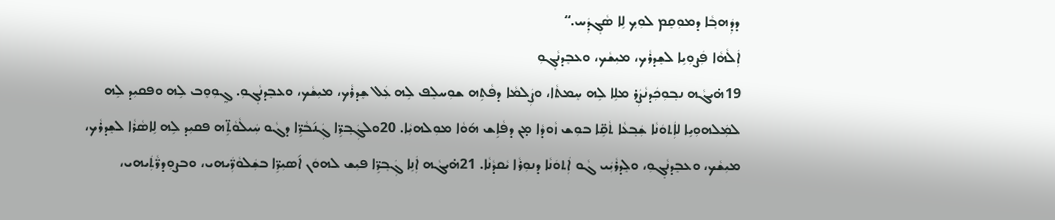ܕܕܲܗܒ݂ܵܐ ܕܡܘܼܩܸܡ ܠܘܼܟ݂ ܠܹܐ ܣܵܓ݂ܕܲܚ.“
ܐܲܠܵܗܵܐ ܦܲܨܘܼܝܹܐ ܠܫܸܕܪܵܟ، ܡܝܼܫܵܟ، ܘܥܒܸܕܢܵܓ݂ܘܼ
19ܗ̇ܝܓܵܗ ܢܒ݂ܘܼܟܲܕܢܵܨܲܪ ܡܠܹܐ ܠܹܗ ܚܸܡܬܵܐ، ܘܨܲܠܡܵܐ ܕܦܵܬܹܗ ܫܘܼܚܠܸܦ ܠܹܗ ܥܲܠ ܫܸܕܪܵܟ، ܡܝܼܫܵܟ، ܘܥܒܸܕܢܵܓ݂ܘܼ. ܓ̰ܘܼܘܸܒ ܠܹܗ ܘܦܩܝܼܕ ܠܹܗ ܠܡܲܠܗܘܼܝܹܐ ܠܐܲܬܘܿܢܵܐ ܫܲܒ݂ܥܵܐ ܬܵܩܹ̈ܐ ܒܘܼܫ ܙܵܘܕܵܐ ܡ̣ܢ ܕܦܵܐܹܫ ܗ݇ܘܵܐ ܡܘܼܠܗܝܼܵܐ. 20ܘܠܓܲܒ݂ܪܹ̈ܐ ܓܲܢ݇ܒܵܪܹ̈ܐ ܕܓܵܘ ܚܲܝܠܵܘܵܬܹ̈ܗ ܦܩܝܼܕ ܠܹܗ ܠܹܐܣܵܪܵܐ ܠܫܸܕܪܵܟ، ܡܝܼܫܵܟ، ܘܥܒܸܕܢܵܓ݂ܘܼ، ܘܠܸܕܪܵܝܲܝ ܓܵܘ ܐܲܬܘܿܢܵܐ ܕܢܘܼܪܵܐ ܝܵܩܕܵܢܵܐ. 21ܗ̇ܝܓܵܗ ܐܲܢܹܐ ܓܲܒ݂ܪܹ̈ܐ ܦܝܼܫ ܠܗܘܿܢ ܐ݇ܣܝܼܪܹ̈ܐ ܒܫܲܠܘܵܪ̈ܲܝܗܝ، ܘܒܨܘܼܕܪ̈ܵܬܲܝܗܝ،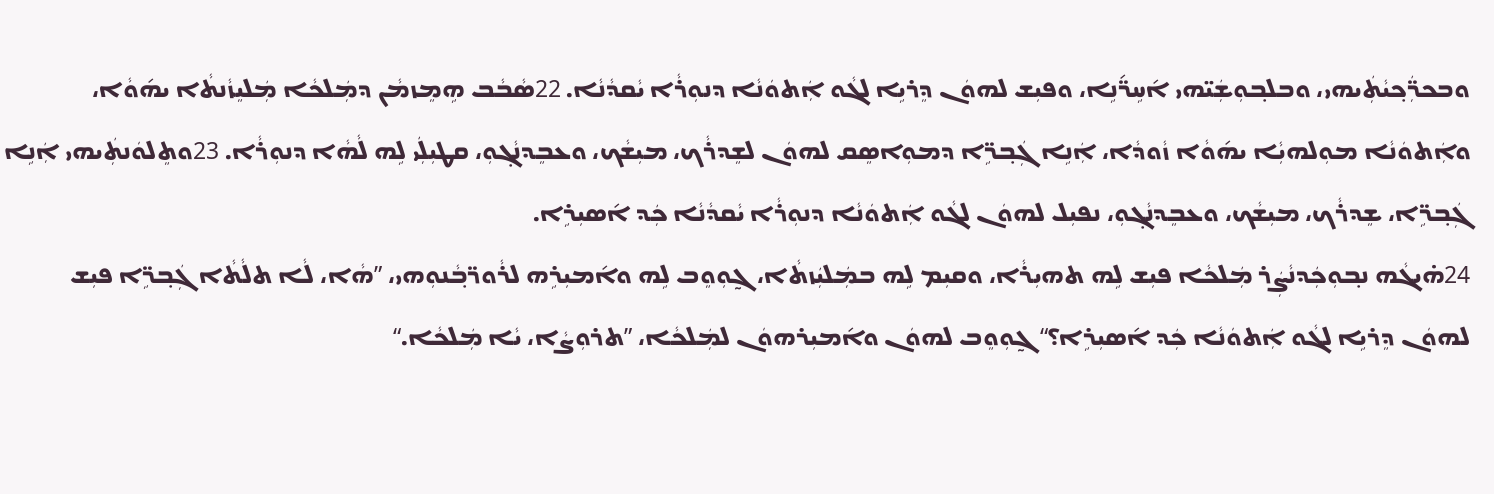ܘܒܟܪ̈ܲܟ݂ܝܵܬܲܝܗܝ، ܘܒܠܒ݂ܘܼܫܲܝ̈ܗܝ ܐ݇ܚܹܪ̈݇ܢܹܐ، ܘܦܝܼܫ ܠܗܘܿܢ ܕܸܪܝܹܐ ܠܓܵܘ ܐܲܬܘܿܢܵܐ ܕܢܘܼܪܵܐ ܝܵܩܕܵܢܵܐ. 22ܣܵܒܵܒ ܗܹܡܸܙܡܵܢ ܕܡܲܠܟܵܐ ܡܲܠܝܸܙܵܢܬܵܐ ܝܗ݇ܘܵܐ، ܘܐܲܬܘܿܢܵܐ ܡܘܼܠܗܝܼܵܐ ܝܗ݇ܘܵܐ ܙܵܘܕܵܐ، ܐܲܢܹܐ ܓܲܒ݂ܪܹ̈ܐ ܕܡܘܼܐܣܸܩ ܠܗܘܿܢ ܠܫܸܕܪܵܟ، ܡܝܼܫܵܟ، ܘܥܒܸܕܢܵܓ݂ܘܼ، ܩܛܝܼܠܲܝ ܠܹܗ ܠܵܗܵܐ ܕܢܘܼܪܵܐ. 23ܘܬܸܠܘܿܢܬܲܝܗܝ ܐܲܢܹܐ ܓܲܒ݂ܪܹ̈ܐ، ܫܸܕܪܵܟ، ܡܝܼܫܵܟ، ܘܥܒܸܕܢܵܓ݂ܘܼ، ܢܦܝܼܠ ܠܗܘܿܢ ܠܓܵܘ ܐܲܬܘܿܢܵܐ ܕܢܘܼܪܵܐ ܝܵܩܕܵܢܵܐ ܟܲܕ ܐ݇ܣܝܼܪܹܐ.
24ܗ̇ܝܓܵܗ ܢܒ݂ܘܼܟܲܕܢܵܨܲܪ ܡܲܠܟܵܐ ܦܝܼܫ ܠܹܗ ܬܗܝܼܪܵܐ، ܘܩܝܼܡ ܠܹܗ ܒܡܲܠܝܲܙܬܵܐ، ܓ̰ܘܼܘܸܒ ܠܹܗ ܘܐ݇ܡܝܼܪܹܗ ܠܪܵܘܪ̈ܒ݂ܵܢܘܼܗܝ، ”ܗܵܐ، ܠܵܐ ܬܠܵܬܵܐ ܓܲܒ݂ܪܹ̈ܐ ܦܝܼܫ ܠܗܘܿܢ ܕܸܪܝܹܐ ܠܓܵܘ ܐܲܬܘܿܢܵܐ ܟܲܕ ܐ݇ܣܝܼܪܹܐ؟“ ܓ̰ܘܼܘܸܒ ܠܗܘܿܢ ܘܐ݇ܡܝܼܪܗܘܿܢ ܠܡܲܠܟܵܐ، ”ܬܪܘܼܨܵܐ، ܝܵܐ ܡܲܠܟܵܐ.“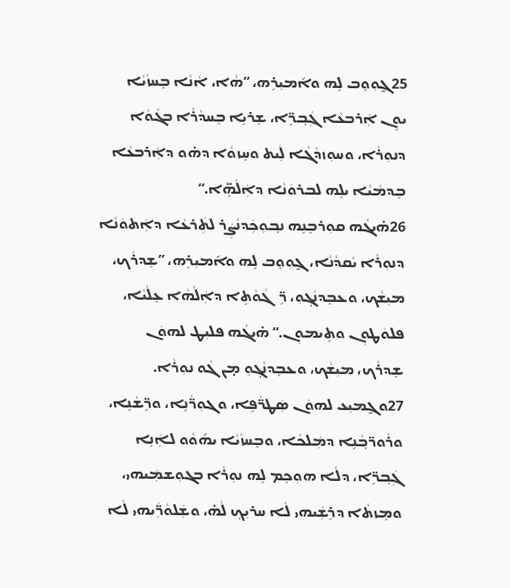25ܓ̰ܘܼܘܸܒ ܠܹܗ ܘܐ݇ܡܝܼܪܹܗ، ”ܗܵܐ، ܐܵܢܵܐ ܒܸܚܙܵܝܵܐ ܝܘܸܢ ܐܲܪܒܥܵܐ ܓܲܒ݂ܪܹ̈ܐ، ܫܸܪܝܹܐ ܒܸܚܕܵܪܵܐ ܒܓܵܘܵܐ ܕܢܘܼܪܵܐ، ܘܚܘܼܙܕܵܓܵܐ ܠܲܝܬ ܘܚܸܙܘܵܐ ܕܗ̇ܘ ܕܐܲܪܒܥܵܐ ܒܸܕܡܵܝܵܐ ܝܠܹܗ ܠܒܪܘܿܢܵܐ ܕܐܲܠܵܗܹ̈ܐ.“
26ܗ̇ܝܓܵܗ ܩܘܼܪܒܸܢܹܗ ܢܒ݂ܘܼܟܲܕܢܵܨܲܪ ܠܬܲܪܥܵܐ ܕܐܲܬܘܿܢܵܐ ܕܢܘܼܪܵܐ ܝܵܩܕܵܢܵܐ، ܓ̰ܘܼܘܸܒ ܠܹܗ ܘܐ݇ܡܝܼܪܹܗ، ”ܫܸܕܪܵܟ، ܡܝܼܫܵܟ، ܘܥܒܸܕܢܵܓ݂ܘܼ، ܪܹ̈ܓܵܘܵܬܹܐ ܕܐܲܠܵܗܵܐ ܥܸܠܵܝܵܐ، ܦܠܘܿܛܘܼܢ ܘܬܹܝܡܘܼܢ.“ ܗ̇ܝܓܵܗ ܦܠܝܼܛ ܠܗܘܿܢ ܫܸܕܪܵܟ، ܡܝܼܫܵܟ، ܘܥܒܸܕܢܵܓ݂ܘܼ ܡ̣ܢ ܓܵܘ ܢܘܼܪܵܐ. 27ܘܓ̰ܡܝܼܥ ܠܗܘܿܢ ܣܲܛܪ̈ܵܦܹܐ، ܘܓܘܼܪ̈ܵܢܹܐ، ܘܪܹ̈ܫܵܢܹܐ، ܘܪܵܘܪ̈ܒ݂ܵܢܹܐ ܕܡܲܠܟܵܐ، ܘܒܸܚܙܵܝܵܐ ܝܗ݇ܘܵܘ ܠܐܲܢܹܐ ܓܲܒ݂ܪܹ̈ܐ، ܕܠܵܐ ܗܘܼܟܸܡ ܠܹܗ ܢܘܼܪܵܐ ܒܓܘܼܫܡܲܝܗܝ، ܘܡܸܙܬܵܐ ܕܪܹܫܲܝܗܝ ܠܵܐ ܚܪܝܼܟ݂ ܠܵܗ̇، ܘܫܲܠܘܵܪ̈ܲܝܗܝ ܠܵܐ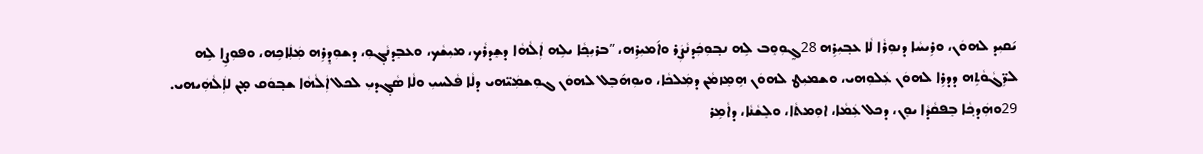ܝ݇ܩܝܼܕ ܠܗܘܿܢ، ܘܪܹܝܚܵܐ ܕܢܘܼܪܵܐ ܠܵܐ ܥܒ݂ܝܼܪܹܗ 28ܓ̰ܘܼܘܸܒ ܠܹܗ ܢܒ݂ܘܼܟܲܕܢܵܨܲܪ ܘܐ݇ܡܝܼܪܹܗ، ”ܒܪܝܼܟ݂ܵܐ ܝܠܹܗ ܐܲܠܵܗܵܐ ܕܫܸܕܪܵܟ، ܡܝܼܫܵܟ، ܘܥܒܸܕܢܵܓ݂ܘܼ، ܕܫܘܼܕܸܪܹܗ ܡܲܠܲܐܟܹܗ، ܘܦܘܼܨܹܐ ܠܹܗ ܠܪܹ̈ܓܵܘܵܬܹܗ ܕܕܪܹܐ ܠܗܘܿܢ ܥܲܠܘܼܗܝ، ܘܫܡܝܼܛ ܠܗܘܿܢ ܗܹܡܸܙܡܵܢ ܕܡܲܠܟܵܐ، ܘܝܘܼܗ݇ܒܸܠ ܠܗܘܿܢ ܓܘܼܫܡܲܝ̈ܗܝ ܕܠܵܐ ܦܵܠܚܝܼ ܘܠܵܐ ܣܵܓ݂ܕܝܼ ܠܟܠ ܐܲܠܵܗܵܐ ܫܒ݂ܘܿܩ ܡ̣ܢ ܠܐܲܠܵܗܲܝܗܝ. 29ܘܗܲܕܟ݂ܵܐ ܒܸܦܩܵܕܵܐ ܝܘܸܢ، ܕܟܠ ܥܲܡܵܐ، ܐܘܼܡܬܵܐ، ܘܠܸܫܵܢܵܐ، ܕܐܵܡܹܪ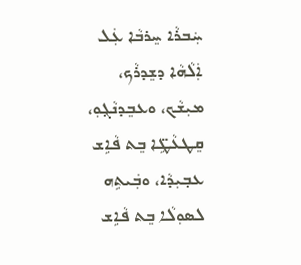ܚܲܒܪܵܐ ܚܸܪܒܵܐ ܥܲܠ ܐܲܠܵܗܵܐ ܕܫܸܕܪܵܟ، ܡܝܼܫܵܟ، ܘܥܒܸܕܢܵܓ݂ܘܼ، ܩܸܛܥܵܛܹ̈ܐ ܒܸܬ ܦܵܐܹܫ ܥܒ݂ܝܼܕܵܐ، ܘܒܲܝܬܹܗ ܠܣܘܼܠܵܐ ܒܸܬ ܦܵܐܹܫ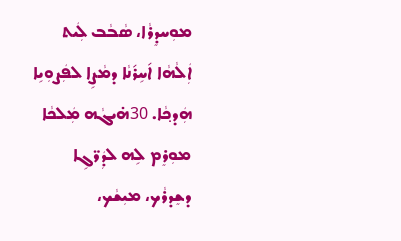ܡܘܼܚܕܸܪܵܐ، ܣܵܒܵܒ ܠܲܝܬ ܐܲܠܵܗܵܐ ܐ݇ܚܹܪ݇ܢܵܐ ܕܡܵܨܹܐ ܠܦܲܨܘܼܝܹܐ ܗܲܕܟ݂ܵܐ. 30ܗ̇ܝܓܵܗ ܡܲܠܟܵܐ ܡܘܼܪܸܡ ܠܹܗ ܠܕܲܪ̈ܓܹܐ ܕܫܸܕܪܵܟ، ܡܝܼܫܵܟ،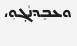ܘܥܒܸܕܢܵܓ݂ܘܼ،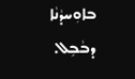ܒܐܘܼܚܕܵܢܵܐ ܕܒܵܒܹܠ.